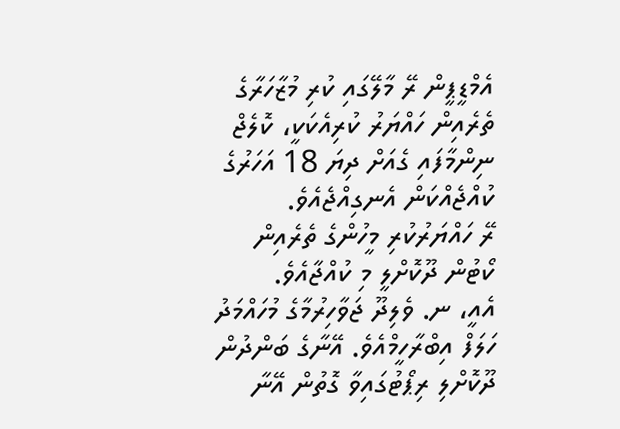އެމްޑީޕީން ރޭ މާލޭގައި ކުރި މުޒާހަރާގެ ތެރެއިން ހައްޔަރު ކުރިއެކަކީ، ކޮލެޖް ނިންމާފައި ގެއަށް ދިޔަ 18 އަހަރުގެ ކުއްޖެއްކަން އެނގިއްޖެއެވެ.
ރޭ ހައްޔަރުކުރި މީހުންގެ ތެރެއިން ކޯޓުން ދޫކޮށްލީ މި ކުއްޖާއެވެ.
އެއީ، ނ. ވެލިދޫ ޖަވާހިރުމާގެ މުހައްމަދު ހަލަފް އިބްރާހީމްއެވެ. އޭނާގެ ބަންދުން ދޫކޮށްލި ރިޕޯޓުގައިވާ ގޮތުން އޭނާ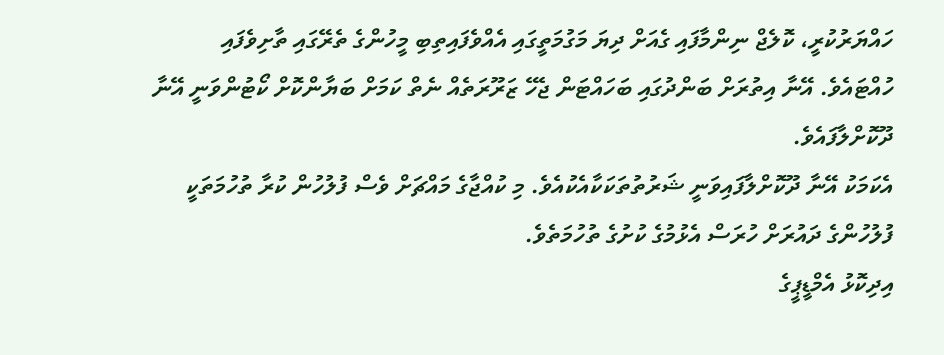ހައްޔަރުކުރީ، ކޮލެޖް ނިންމާފައި ގެއަށް ދިޔަ މަގުމަތީގައި އެއްވެފައިތިބި މީހުންގެ ތެރޭގައި ތާށިވެފައި ހުއްޓައެވެ. އޭނާ އިތުރަށް ބަންދުގައި ބަހައްޓަން ޖެހޭ ޒަރޫރަތެއް ނެތް ކަމަށް ބަޔާންކޮށް ކޯޓުންވަނީ އޭނާ ދޫކޮށްލާފައެވެ.
އެކަމަކު އޭނާ ދޫކޮށްލާފައިވަނީ ޝަރުތުތަކަކާއެކުއެވެ. މި ކުއްޖާގެ މައްޗަށް ވެސް ފުލުހުން ކުރާ ތުހުމަތަކީ ފުލުހުންގެ ދައުރަށް ހުރަސް އެޅުމުގެ ކުށުގެ ތުހުމަތެވެ.
އިދިކޮޅު އެމްޑީޕީގެ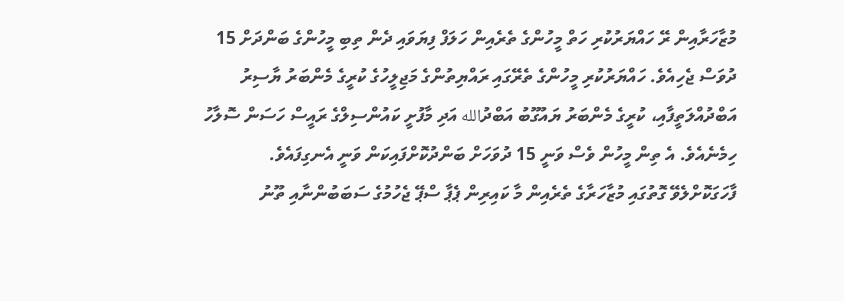މުޒާހަރާއިން ރޭ ހައްޔަރުކުރި ހަތް މީހުންގެ ތެރެއިން ހަލަފް ފިޔަވައި ދެން ތިބި މީހުންގެ ބަންދަށް 15 ދުވަސް ޖެހިއެވެ. ހައްޔަރުކުރި މީހުންގެ ތެރޭގައި ރައްޔިތުންގެ މަޖިލީހުގެ ކުރީގެ މެންބަރު ޔާސިރު އަބްދުއްލަތީފާއި، ކުރީގެ މެންބަރު ޔައުގޫބު އަބްދުالله އަދި މާފުށީ ކައުންސިލްގެ ރައީސް ހަސަން ސޮލާހު ހިމެނެއެވެ. އެ ތިން މީހުން ވެސް ވަނީ 15 ދުވަހަށް ބަންދުކޮށްފައިކަން ވަނީ އެނގިފައެވެ.
ފާހަގަކޮށްލެވޭ ގޮތުގައި މުޒާހަރާގެ ތެރެއިން މާ ކައިރިން ޕެޕާ ސްޕޭ ޖެހުމުގެ ސަބަބުންނާއި ތޫނު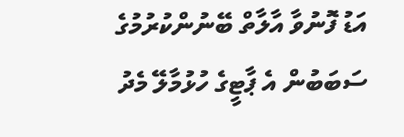އަޑު ފޮނުވާ އާލާތް ބޭނުންކުރުމުގެ ސަބަބުން އެ ޕާޓީގެ ހުޅުމާލޭ މެދު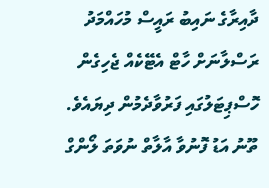ދާއިރާގެ ނައިބު ރައީސް މުހައްމަދު ރަސްލާނަށް ހާޓް އެޓޭކެއް ޖެހިގެން ހޮސްޕިޓަލުގައި ފަރުވާދެމުން ދިޔައެވެ.
ތޫނު އަޑު ފޮނުވާ އާލާތް ނުވަތަ ލޯންގް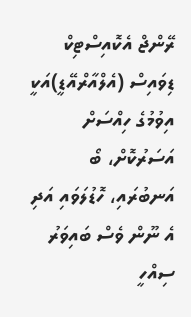ރޭންޖް އެކޮއިސްޓިކް ޑިވައިސް (އެލްއާރްއޭޑީ)އަކީ އިވުމުގެ ހިއްސަށް އަސަރުކޮށް، ބޯ އަނބުރައި، ހޮޑުލަވައި އަދި އެ ނޫން ވެސް ބައިވަރު ސިއްހީ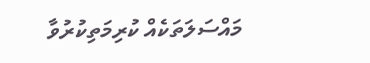މައްސަލަތަކެއް ކުރިމަތިކުރުވާ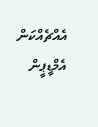އެއްޗެއްކަން އެމްޑީޕީން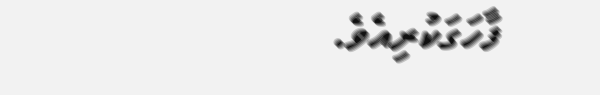ފާހަގަކުރިއެވެ.